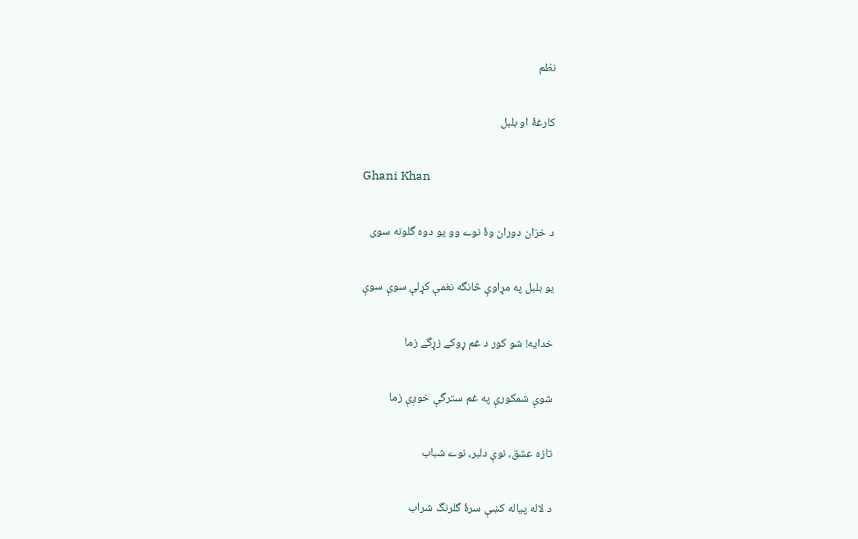نظم

کارغۀ او بلبل

Ghani Khan

د خزان دوران وۀ نوے وو يو دوه گلونه سوی

يو بلبل په مړاوې څانگه نغمې کړلې سوې سوې

خدايه! شو کور د غم ړوکے زړگے زما

شوې شمکورې په غم سترگې خوږې زما

تازه عشق، نوې دلبر، نوے شباب

د لاله پياله کښې سرۀ گلرنگ شراب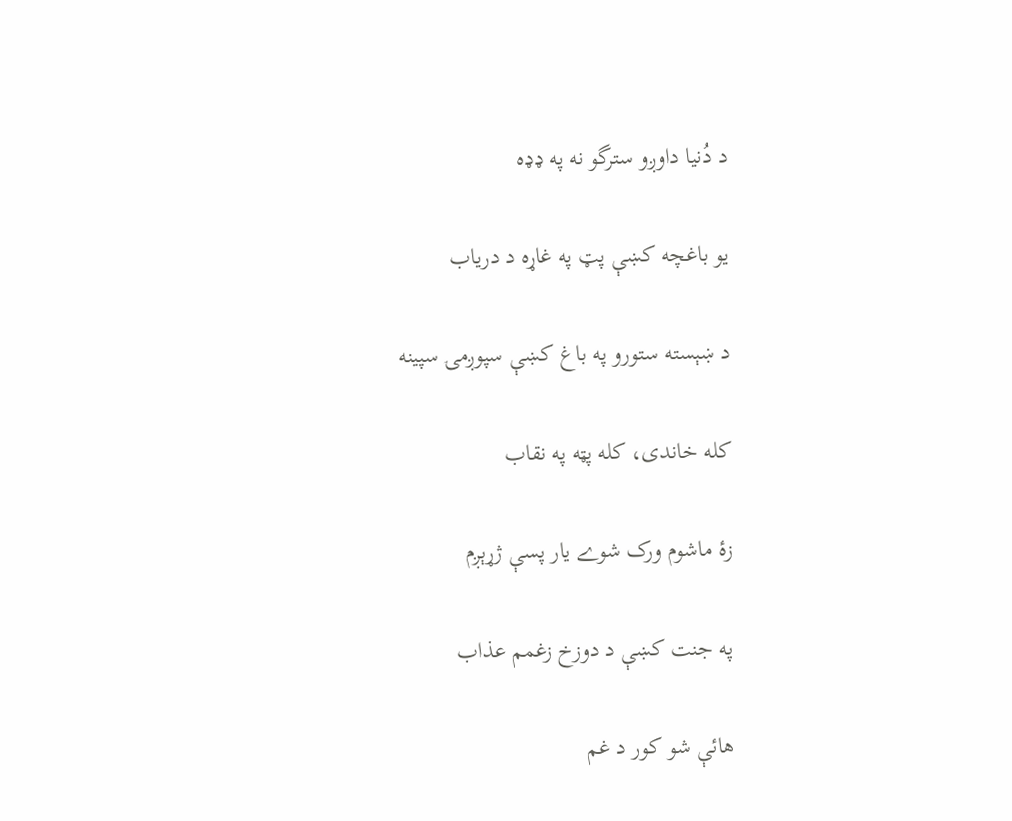د دُنيا داوږو سترگو نه په ډډه

يو باغچه کښې پټ په غاړه د درياب

د ښېسته ستورو په باغ کښې سپوږمۍ سپينه

کله خاندی، کله پټه په نقاب

زۀ ماشوم ورک شوے يار پسې ژړېږم

په جنت کښې د دوزخ زغمم عذاب

هائې شو کور د غم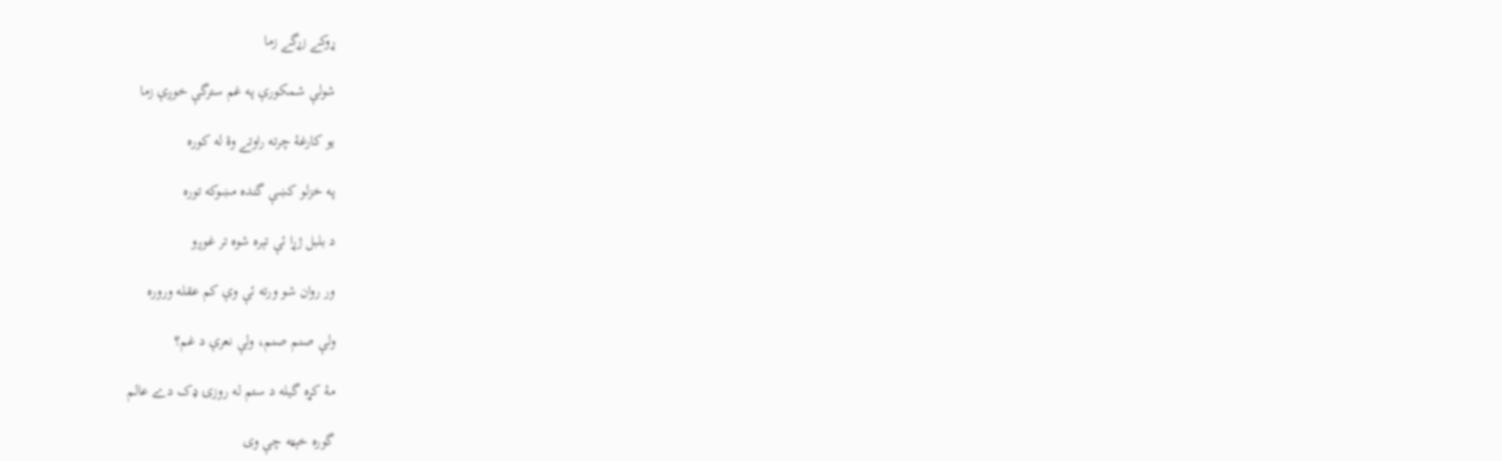ړوکے زړگے زما

شولې شمکورې په غم سترگې خوږې زما

يو کارغۀ چرته راوتے وۀ له کوره

په خزلو کښې گنده مښوکه توره

د بلبل ژړا ئې تېره شوه تر غوږو

ور روان شو ورته ئې وې کم عقله وروره

ولې صنم صنم، ولې نعرې د غم؟

مۀ کړه گيله د ستم له روزۍ ډک دے عالم

گوره خېټه چې وی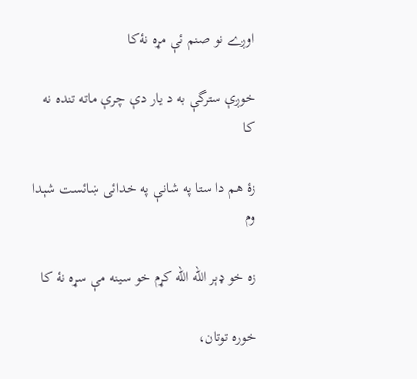اوږے نو صنم ئې مړه نۀکا

خوږې سترگې به د يار دې چرې ماته تنده نه کا

زۀ هم دا ستا په شانې په خدائی ښائست شېدا وم

زه خو ډېر الله الله کړم خو سينه مې سړه نۀ کا

خوره توتان،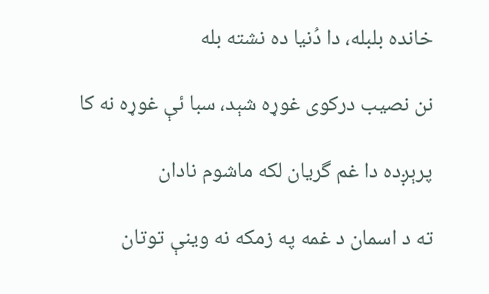خانده بلبله، دا دُنيا ده نشته بله

نن نصيب درکوی غوړه شېد، سبا ئې غوړه نه کا

پرېږده دا غم گريان لکه ماشوم نادان

ته د اسمان د غمه په زمکه نه وينې توتان